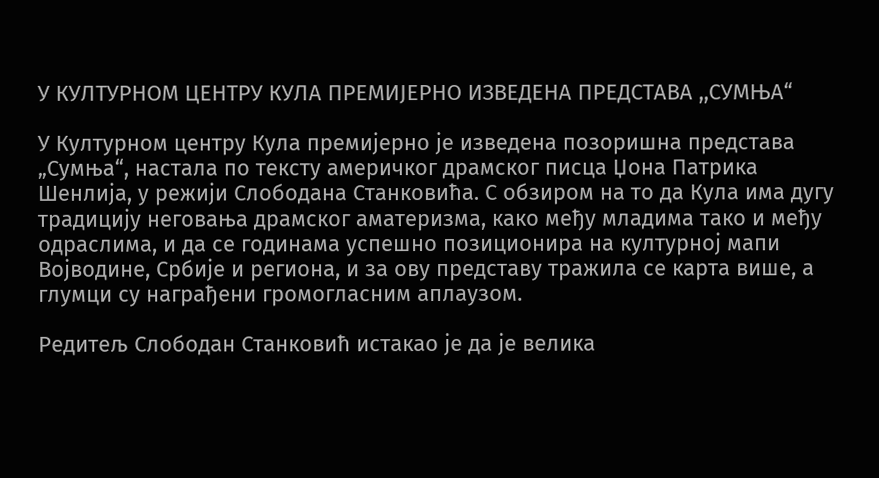У КУЛТУРНОМ ЦЕНТРУ КУЛА ПРЕМИЈЕРНО ИЗВЕДЕНА ПРЕДСТАВА ,,СУМЊА“

У Културном центру Кула премијерно је изведена позоришна представа „Сумња“, настала по тексту америчког драмског писца Џона Патрика Шенлија, у режији Слободана Станковића. С обзиром на то да Кула има дугу традицију неговања драмског аматеризма, како међу младима тако и међу одраслима, и да се годинама успешно позиционира на културној мапи Војводине, Србије и региона, и за ову представу тражила се карта више, а глумци су награђени громогласним аплаузом.

Редитељ Слободан Станковић истакао је да је велика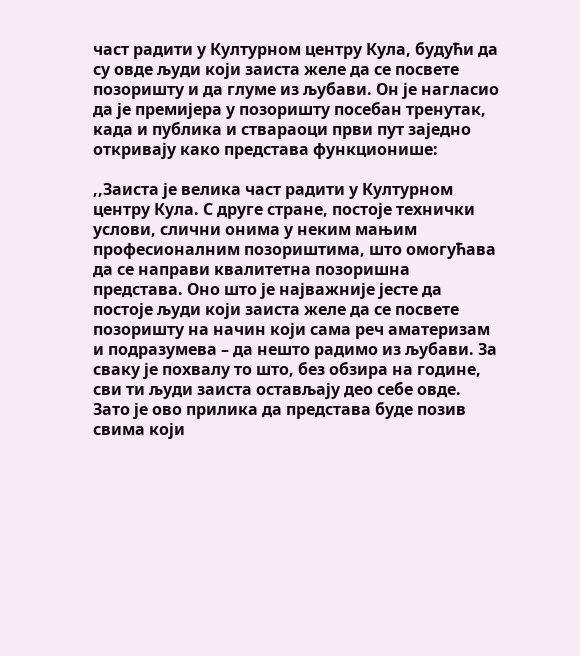част радити у Културном центру Кула, будући да су овде људи који заиста желе да се посвете позоришту и да глуме из љубави. Он је нагласио да је премијера у позоришту посебан тренутак, када и публика и ствараоци први пут заједно откривају како представа функционише:

,,Заиста је велика част радити у Културном центру Кула. С друге стране, постоје технички услови, слични онима у неким мањим професионалним позориштима, што омогућава да се направи квалитетна позоришна представа. Оно што је најважније јесте да постоје људи који заиста желе да се посвете позоришту на начин који сама реч аматеризам и подразумева – да нешто радимо из љубави. За сваку је похвалу то што, без обзира на године, сви ти људи заиста остављају део себе овде. Зато је ово прилика да представа буде позив свима који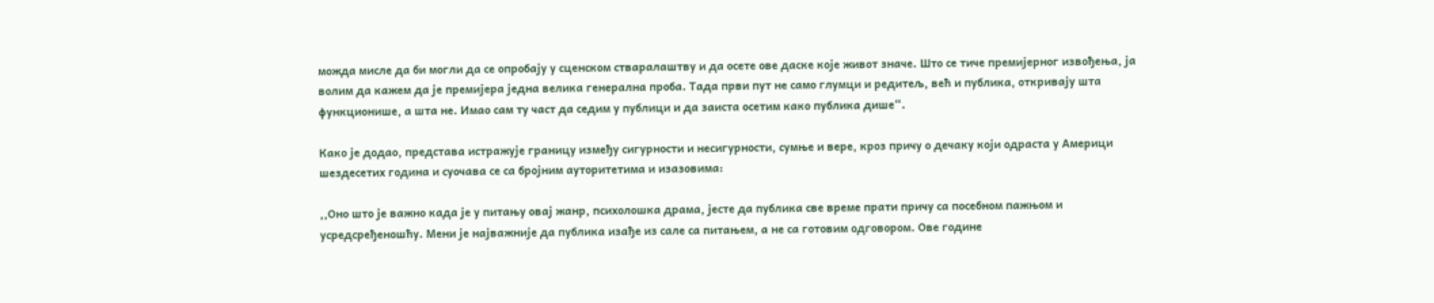можда мисле да би могли да се опробају у сценском стваралаштву и да осете ове даске које живот значе. Што се тиче премијерног извођења, ја волим да кажем да је премијера једна велика генерална проба. Тада први пут не само глумци и редитељ, већ и публика, откривају шта функционише, а шта не. Имао сам ту част да седим у публици и да заиста осетим како публика дише“.

Како је додао, представа истражује границу између сигурности и несигурности, сумње и вере, кроз причу о дечаку који одраста у Америци шездесетих година и суочава се са бројним ауторитетима и изазовима:

,,Оно што је важно када је у питању овај жанр, психолошка драма, јесте да публика све време прати причу са посебном пажњом и усредсређеношћу. Мени је најважније да публика изађе из сале са питањем, а не са готовим одговором. Ове године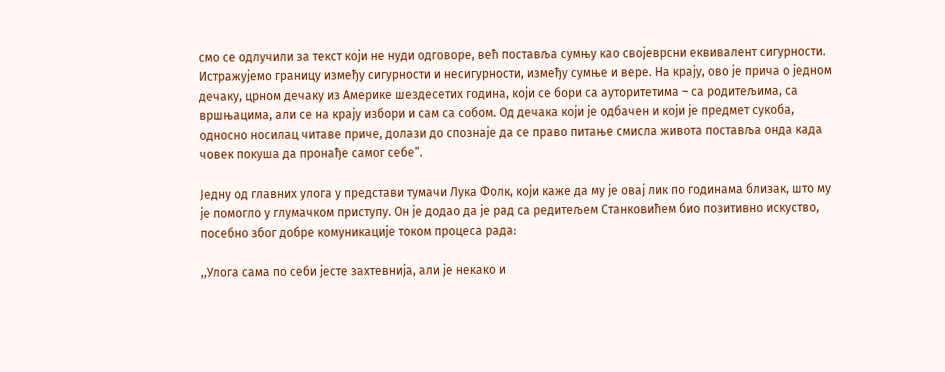смо се одлучили за текст који не нуди одговоре, већ поставља сумњу као својеврсни еквивалент сигурности. Истражујемо границу између сигурности и несигурности, између сумње и вере. На крају, ово је прича о једном дечаку, црном дечаку из Америке шездесетих година, који се бори са ауторитетима – са родитељима, са вршњацима, али се на крају избори и сам са собом. Од дечака који је одбачен и који је предмет сукоба, односно носилац читаве приче, долази до спознаје да се право питање смисла живота поставља онда када човек покуша да пронађе самог себе“.

Једну од главних улога у представи тумачи Лука Фолк, који каже да му је овај лик по годинама близак, што му је помогло у глумачком приступу. Он је додао да је рад са редитељем Станковићем био позитивно искуство, посебно због добре комуникације током процеса рада:

,,Улога сама по себи јесте захтевнија, али је некако и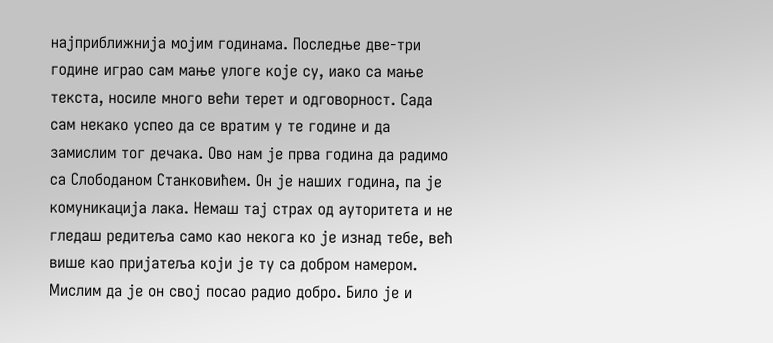најприближнија мојим годинама. Последње две-три године играо сам мање улоге које су, иако са мање текста, носиле много већи терет и одговорност. Сада сам некако успео да се вратим у те године и да замислим тог дечака. Ово нам је прва година да радимо са Слободаном Станковићем. Он је наших година, па је комуникација лака. Немаш тај страх од ауторитета и не гледаш редитеља само као некога ко је изнад тебе, већ више као пријатеља који је ту са добром намером. Мислим да је он свој посао радио добро. Било је и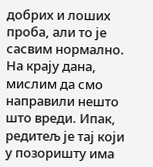добрих и лоших проба, али то је сасвим нормално. На крају дана, мислим да смо направили нешто што вреди. Ипак, редитељ је тај који у позоришту има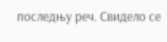последњу реч. Свидело се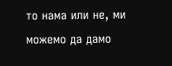то нама или не, ми можемо да дамо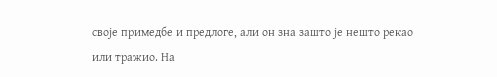своје примедбе и предлоге, али он зна зашто је нешто рекао или тражио. На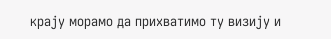крају морамо да прихватимо ту визију и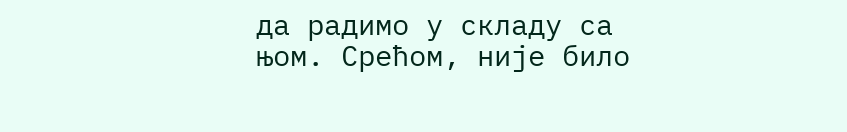да радимо у складу са њом. Срећом, није било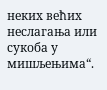неких већих неслагања или сукоба у мишљењима“.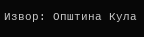Извор: Општина Кула